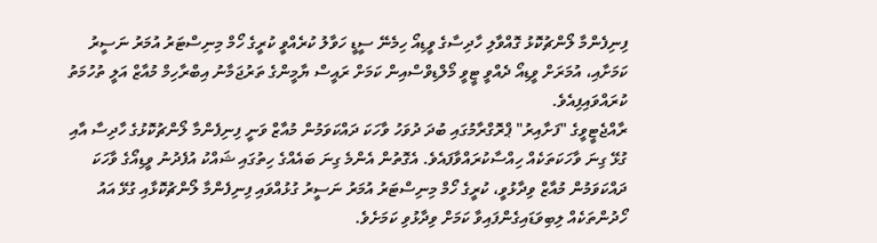ފިނިފެންމާ ލޯންޗުކޮޅު ގޮއްވާލި ހާދިސާގެ ވީޑިއޯ ހިމެނޭ ސީޑީ ހަވާލު ކުރެއްވީ ކުރީގެ ހޯމް މިނިސްޓަރު އުމަރު ނަސީރު ކަމަށާއި، އުމަރަށް ވީޑިއޯ ދެއްވީ ޓީވީ މޯލްޑިވްސްއިން ކަމަށް ރައީސް ޔާމީންގެ ތަރުޖަމާނު އިބްރާހިމް މުއާޒް އަލީ ތުހުމަތު ކުރައްވައިފިއެވެ.
ރާއްޖެޓީވީގެ "ފަށާއިރު" ޕްރޮގްރާމުގައި ބުދަ ދުވަހު ވާހަކަ ދައްކަވަމުން މުއާޒް ވަނީ ފިނިފެންމާ ލޯންޗުކޮޅުގެ ހާދިސާ އާއި ގުޅޭ ގިނަ ވާހަކަތަކެއް ހިއްސާކުރައްވާފައެވެ. އެގޮތުން އެންމެ ގިނަ ބައެއްގެ ހިތުގައި ޝައްކު އުފެދުނު ވީޑިއޯގެ ވާހަކަ ދައްކަވަމުން މުއާޒް ވިދާޅުވީ، ކުރީގެ ހޯމް މިނިސްޓަރު އުމަރު ނަސީރު ގުޅުއްވައި ފިނިފެންމާ ލޯންޗުކޮޅާއި ގުޅޭ އައު ހޯދުންތަކެއް ލިބިވަޑައިގެންފައިވާ ކަމަށް ވިދާޅުވި ކަމަށެވެ.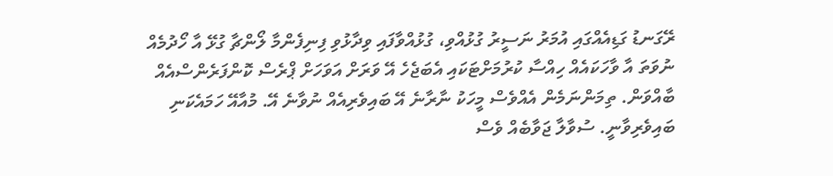ރޭގަނޑު ގަޑިއެއްގައި އުމަރު ނަސީރު ގުޅުއްވި، ގުޅުއްވާފައި ވިދާޅުވި ފިނިފެންމާ ލޯންޗާ ގުޅޭ އާ ހޯދުމެއް ނުވަތަ އާ ވާހަކައެއް ހިއްސާ ކުރުމަށްޓަކައި އެބަޖެހެ އޭ ވަރަށް އަވަހަށް ޕްރެސް ކޮންފަރެންސްއެއް ބާއްވަން. ތިމަންނަމެން އެއްވެސް މީހަކު ނާރާނެ އޭ ބައިވެރިއެއް ނުވާނެ އޭ. މުއާއޭ ހަމައެކަނި ބައިވެރިވާނީ. ސުވާލާ ޖަވާބެއް ވެސް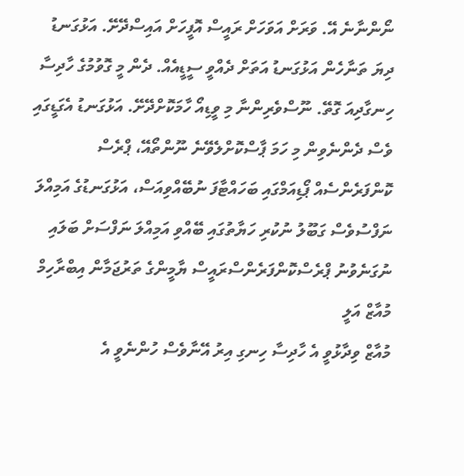ނޯންނާނެ އޭ. ވަރަށް އަވަހަށް ރައީސް އޮފީހަށް އައިސްދޭށޭ. އަޅުގަނޑު ދިޔަ ތަނާހެން އަޅުގަނޑު އަތަށް ދެއްވީ ސީޑީއެއް. ދެން މީ ގޮވުމުގެ ހާދިސާ ހިނގާދިއަ ގޮތޭ. ނޫސްވެރިންނާ މި ވީޑިއޯ ހާމަކޮށްދޭށޭ. އަޅުގަނޑު އެގަޑީގައި ވެސް ދެންނެވިން މި ހަމަ ޕާސްކޮށްލެވޭނެ ނޫންތޯއޭ، ޕްރެސް ކޮންފަރެންސެއް ޕޯޑިއަމްގައި ބަހައްޓާފަ ނުބޭއްވިއަސް، އަޅުގަނޑުގެ އަމިއްލަ ނަފްސުވެސް ގަބޫލު ނުކުރި ހަޔާތުގައި ބޭއްވި އަމިއްލަ ނަފްސަށް ބަލައި ނުގަނެވުނު ޕްރެސްކޮންފަރެންސްރައީސް ޔާމީންގެ ތަރުޖަމާން އިބްރާހިމް މުއާޒް އަލީ
މުއާޒް ވިދާޅުވީ އެ ހާދިސާ ހިނގި އިރު އޭނާވެސް ހުންނެވީ އެ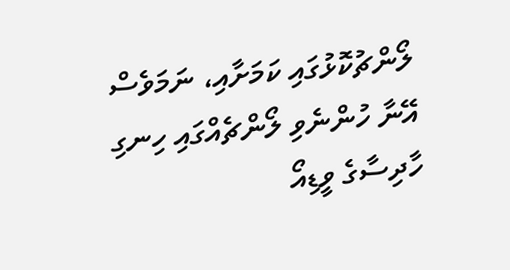ލޯންޗުކޮޅުގައި ކަމަށާއި، ނަމަވެސް އޭނާ ހުންނެވި ލޯންޗެއްގައި ހިނގި ހާދިސާގެ ވީޑިއޯ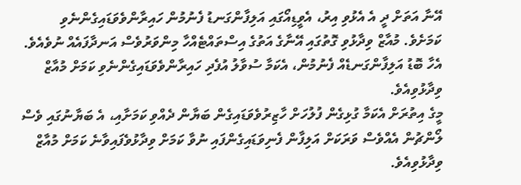އޭނާ އަތަށް ދީ އެ އެޅުވި އިރު، އެވީޑިއޯގައި އަލިފާންގަނޑު ފެނުމުން ހައިރާންވެވަޑައިގެންނެވި ކަމަށެވެ. މުއާޒް ވިދާޅުވި ގޮތުގައި އޭނާގެ އަތުގެ އިސްތައްޓެއްހާ މިންވަރުވެސް އަނދާފައެއް ނުވެއެވެ. އެހާ ބޮޑު އަލިފާންގަނޑެއް ފެނުމުން، އެކަމާ ސުވާލު އުފެދި ހައިރާންވެވަޑައިގެންނެވި ކަމަށް މުއާޒް ވިދާޅުވިއެވެ.
މީގެ އިތުރަށް އެކަމާ ގުޅިގެން ފުލުހަށް ހާޒިރުވެވަޑައިގެން ބަޔާން ދެއްވި ކަމަށާއި، އެ ބަޔާނުގައި ވެސް ލޯންޗުން އެއްވެސް ވަރަކަށް އަލިފާން ފެނިވަޑައިގެންފައި ނުވާ ކަމަށް ވިދާޅުވެފައިވާނެ ކަމަށް މުއާޒް ވިދާޅުވިއެވެ.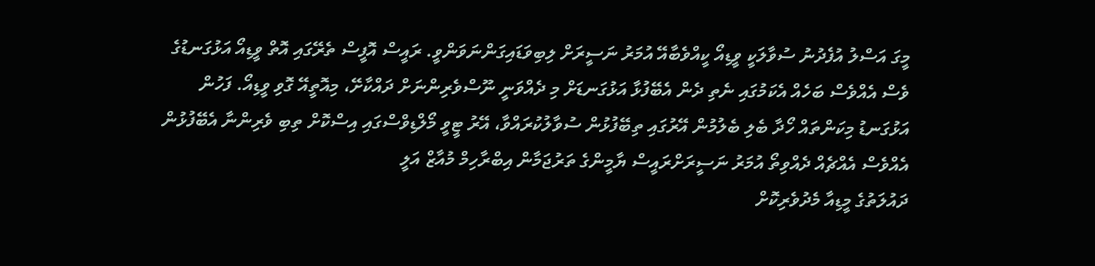މީގަ އަސްލު އުފެދުނު ސުވާލަކީ ވީޑިއޯ ކީއްވެބާއޭ އުމަރު ނަސީރަށް ލިބިވަޑައިގަންނަވަންވީ. ރައީސް އޮފީސް ތެރޭގައި އޮތް ވީޑިއޯ އަޅުގަނޑުގެ ވެސް އެއްވެސް ބަހެއް އެކަމުގައި ނެތި ދެން އެބޭފުޅާ އަޅުގަނޑަށް މި ދެއްވަނީ ނޫސްވެރިންނަށް ދައްކާށޭ، މިއޮތީއޭ ގޮވި ވީޑިއޯ. ފަހުން އަޅުގަނޑު މިކަންތައް ހޯދާ ބެލި ބެލުމުން އޭރުގައި ތިބޭފުޅުން ސުވާލުކުރައްވާ، އޭރު ޓީވީ މޯލްޑިވްސްގައި އިސްކޮށް ތިބި ވެރިންނާ އެބޭފުޅުން އެއްވެސް އެއްޗެއް ދެއްވިތޯ އުމަރު ނަސީރަށްރައީސް ޔާމީންގެ ތަރުޖަމާން އިބްރާހިމް މުއާޒް އަލީ
ދައުލަތުގެ މީޑިއާ މެދުވެރިކޮށް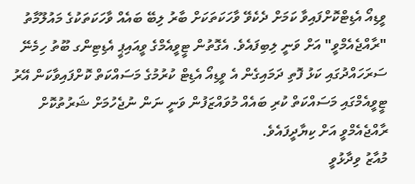ވީޑިއޯ އެޑިޓްކޮށްފައިވާ ކަމަށް ދެކެވޭ ވާހަކަތަކަށް ބާރު ލިބޭ ބައެއް ވާހަކަތަކުގެ މައުލޫމާތު "ރާއްޖެއެމްވީ" އަށް ވަނީ ލިބިފައެވެ. އެގޮތުން ޓީވީއެމްގެ ވީއައިޕީ އެޑިޓިންގ ބޫތު ހިމެނޭ ސަރަހައްދުގައި ކަޅު ފޮތި ދަމައިގެން އެ ވީޑިއޯ އެޑިޓް ކުރުމުގެ މަސައްކަތް ކޮށްފައިވާކަން އޭރު ޓީވީއެމްގައި މަސައްކަތް ކުރި ބައެއް މުވައްޒަފުން ވަނީ ނަން ނުޖެހުމަށް ޝަރުތުކޮށް ރާއްޖެއެމްވީ އަށް ކިޔާދީފައެވެ.
މުއާޒު ވިދާޅުވީ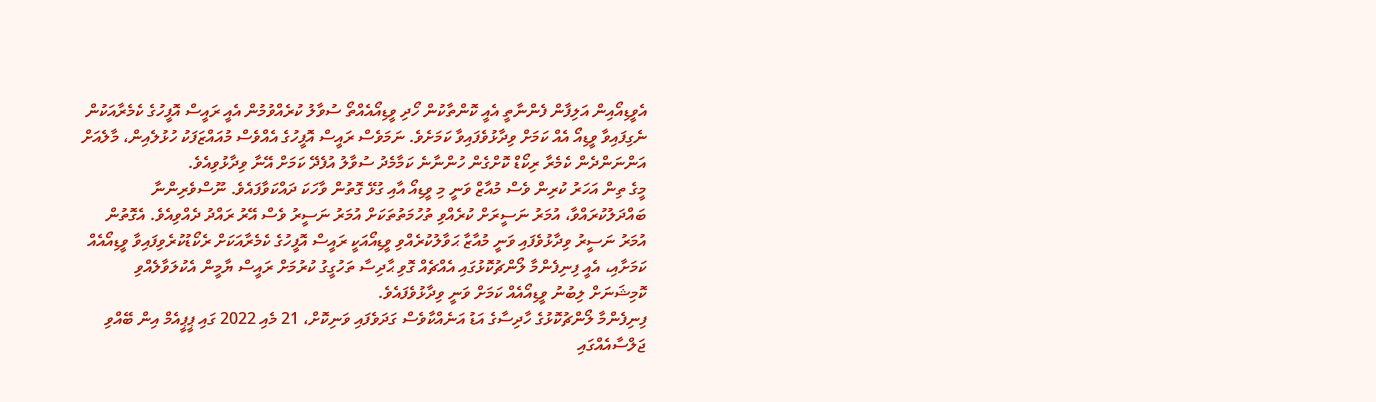އެވީޑިއޯއިން އަލިފާން ފެންނާތީ އެއީ ކޮންތާކުން ހޯދި ވީޑިއޯއެއްތޯ ސުވާލު ކުރެއްވުމުން އެއީ ރައީސް އޮފީހުގެ ކެމެރާއަކުން ނެގިފައިވާ ވީޑިއޯ އެއް ކަމަށް ވިދާޅުވެފައިވާ ކަމަށެވެ. ނަމަވެސް ރައީސް އޮފީހުގެ އެއްވެސް މުއައްޒަފަކު ހުޅުލެއިން، މާލެއަށް އަންނަންދެން ކެމެރާ ރިކޯޑް ކޮށްގެން ހުންނާނެ ކަމާމެދު ސުވާލު އުފެދޭ ކަމަށް އޭނާ ވިދާޅުވިއެވެ.
މީގެ ތިން އަހަރު ކުރިން ވެސް މުއާޒް ވަނީ މި ވީޑިއޯ އާއި ގުޅޭ ގޮތުން ވާހަކަ ދައްކަވާފައެވެ. ނޫސްވެރިންނާ ބައްދަލުކުރައްވާ، އުމަރު ނަސީރަށް ކުރެއްވި ތުހުމަތުތަކަށް އުމަރު ނަސީރު ވެސް އޭރު ރައްދު ދެއްވިއެވެ. އެގޮތުން އުމަރު ނަސީރު ވިދާޅުވެފައި ވަނީ މުއާޒާ ޙަވާލުކުރެއްވި ވީޑިއޯއަކީ ރައީސް އޮފީހުގެ ކެމެރާއަކަށް ރެކޯޑުކުރެވިފައިވާ ވީޑިއޯއެއް ކަމަށާއި، އެއީ ފިނިފެންމާ ލޯންޗުކޮޅުގައި އެއްޗެއް ގޮވި ޙާދިސާ ތަހުގީގު ކުރުމަށް ރައީސް ޔާމީން އެކުލަވާލެއްވި ކޮމިޝަނަށް ލިބުނު ވީޑިއޯއެއް ކަމަށް ވަނީ ވިދާޅުވެފައެވެ.
ފިނިފެންމާ ލޯންޗުކޮޅުގެ ހާދިސާގެ އަޑު އަނެއްކާވެސް ގަދަވެފައި ވަނިކޮށް، 21 މެއި 2022 ގައި ޕީޕީއެމް އިން ބޭއްވި ޖަލްސާއެއްގައި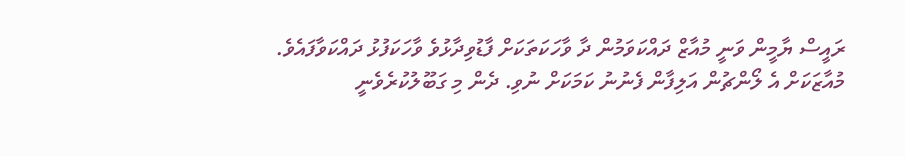ރައީސް ޔާމީން ވަނީ މުއާޒް ދައްކަވަމުން ދާ ވާހަކަތަކަށް ފާޑުވިދާޅުވެ ވާހަކަފުޅު ދައްކަވާފައެވެ.
މުއާޒަކަށް އެ ލޯންޗުން އަލިފާން ފެނުނު ކަމަކަށް ނުވި. ދެން މި ގަބޫލުކުރެވެނީ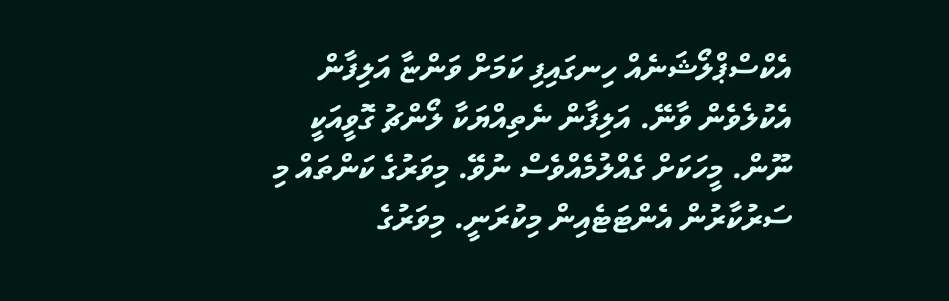އެކްސްޕްލޯޝަނެއް ހިނގައިފި ކަމަށް ވަންޏާ އަލިފާން އެކުލެވެން ވާނޭ. އަލިފާން ނެތިއްޔަކާ ލޯންޗު ގޮވީއަކީ ނޫން. މީހަކަށް ގެއްލުމެއްވެސް ނުވޭ. މިވަރުގެ ކަންތައް މި ސަރުކާރުން އެންޓަޓެއިން މިކުރަނީ. މިވަރުގެ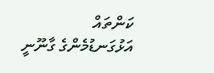ކަންތައް އަޅުގަނޑުމެންގެ ގާނޫނީ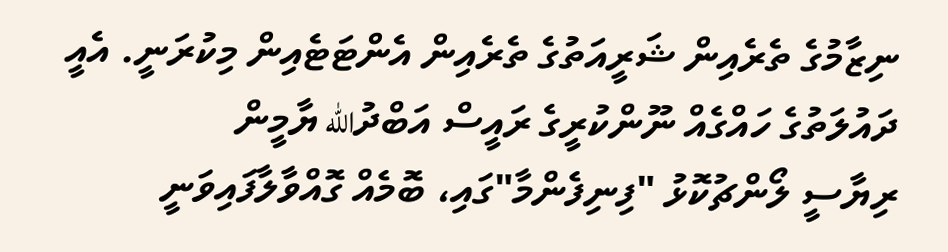ނިޒާމުގެ ތެރެއިން ޝަރީއަތުގެ ތެރެއިން އެންޓަޓެއިން މިކުރަނީ. އެއީ ދައުލަތުގެ ހައްގެއް ނޫންކުރީގެ ރައީސް އަބްދުالله ޔާމީން
ރިޔާސީ ލޯންޗުކޮޅު "ފިނިފެންމާ"ގައި، ބޮމެއް ގޮއްވާލާފައިވަނީ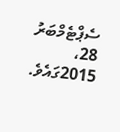ސެޕްޓެމްބަރު 28، 2015ގައެވެ.